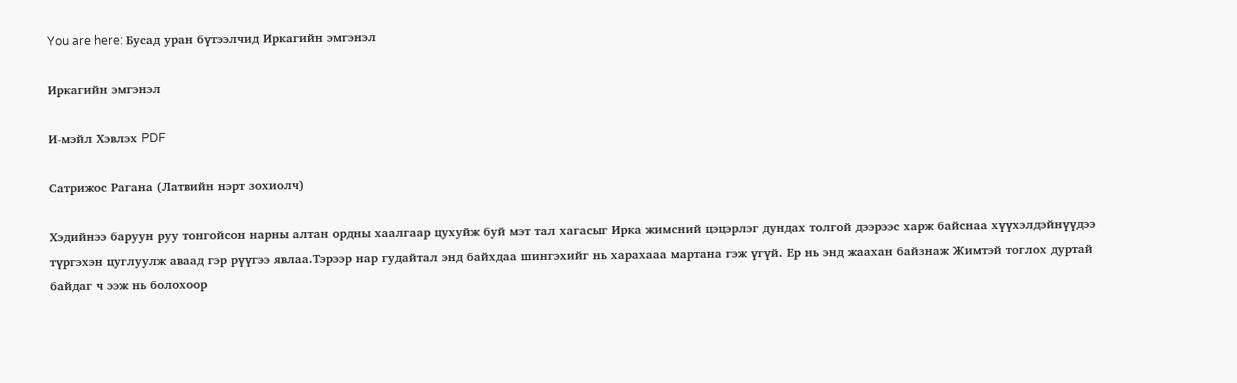You are here: Бусад уран бүтээлчид Иркагийн эмгэнэл

Иркагийн эмгэнэл

И-мэйл Хэвлэх PDF

Сатрижос Рагана (Латвийн нэрт зохиолч)

Хэдийнээ баруун руу тонгойсон нарны алтан ордны хаалгаар цухуйж буй мэт тал хагасыг Ирка жимсний цэцэрлэг дундах толгой дээрээс харж байснаа хүүхэлдэйнүүдээ түргэхэн цуглуулж аваад гэр рүүгээ явлаа.Тэрээр нар гудайтал энд байхдаа шингэхийг нь харахааа мартана гэж үгүй. Ер нь энд жаахан байзнаж Жимтэй тоглох дуртай байдаг ч ээж нь болохоор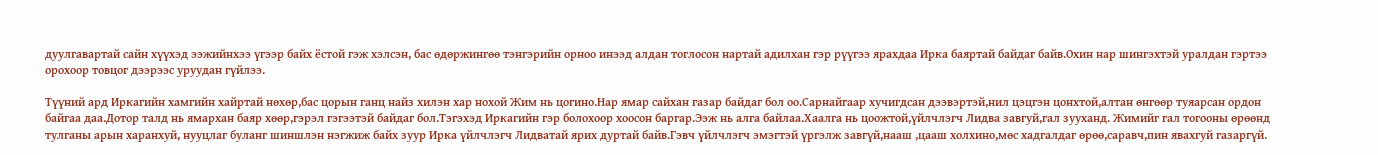дуулгавартай сайн хүүхэд ээжийнхээ үгээр байх ёстой гэж хэлсэн, бас өдөржингөө тэнгэрийн орноо инээд алдан тоглосон нартай адилхан гэр рүүгээ ярахдаа Ирка баяртай байдаг байв.Охин нар шингэхтэй уралдан гэртээ орохоор товцог дээрээс уруудан гүйлээ.

Tүүний ард Иркагийн хамгийн хайртай нөхөр,бас цорын ганц найз хилэн хар нохой Жим нь цогино.Нар ямар сайхан газар байдаг бол оо.Сарнайгаар хучигдсан дээвэртэй,нил цэцгэн цонхтой,алтан өнгөөр туяарсан ордон байгаа даа.Дотор талд нь ямархан баяр хөөр,гэрэл гэгээтэй байдаг бол.Тэгэхэд Иркагийн гэр болохоор хоосон баргар.Ээж нь алга байлаа.Хаалга нь цоожтой,үйлчлэгч Лидва завгуй,гал зууханд. Жимийг гал тогооны өрөөнд тулганы арын харанхуй, нууцлаг буланг шиншлэн нэгжиж байх зуур Ирка үйлчлэгч Лидватай ярих дуртай байв.Гэвч үйлчлэгч эмэгтэй үргэлж завгүй,нааш ,цааш холхино,мөс хадгалдаг өрөө,саравч,пин явахгуй газаргүй.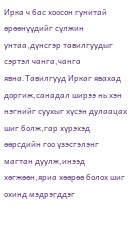Ирка ч бас хоосон гунитай өрөөнүүдийг сүлжин унтаа,дүнсгэр тавилгуудыг сэртэл чанга,чанга явна.Тавилгууд Иркаг явахад доргиж,санадал ширээ нь хэн нэгнийг суухыг хүсэн дулаацах шиг болж,гар хүрэхэд өөрсдийн гоо үзэсгэлэнг магтан дуулж,инээд хөгжөөн,яриа хөөрөө болох шиг охинд мэдрэгддэг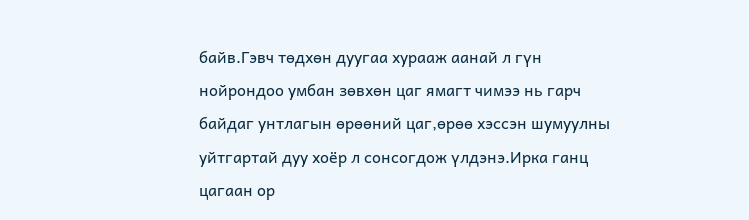байв.Гэвч төдхөн дуугаа хурааж аанай л гүн нойрондоо умбан зөвхөн цаг ямагт чимээ нь гарч байдаг унтлагын өрөөний цаг,өрөө хэссэн шумуулны уйтгартай дуу хоёр л сонсогдож үлдэнэ.Ирка ганц цагаан ор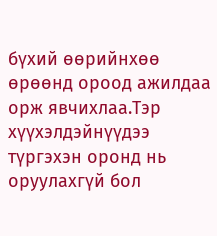бүхий өөрийнхөө өрөөнд ороод ажилдаа орж явчихлаа.Тэр хүүхэлдэйнүүдээ түргэхэн оронд нь оруулахгүй бол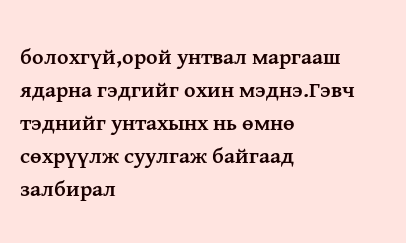болохгүй,орой унтвал маргааш ядарна гэдгийг охин мэднэ.Гэвч тэднийг унтахынх нь өмнө сөхрүүлж суулгаж байгаад залбирал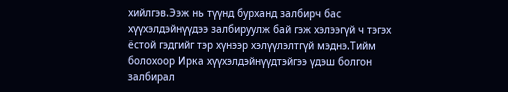хийлгэв.Ээж нь түүнд бурханд залбирч бас хүүхэлдэйнүүдээ залбируулж бай гэж хэлээгүй ч тэгэх ёстой гэдгийг тэр хүнээр хэлүүлэлтгүй мэднэ.Тийм болохоор Ирка хүүхэлдэйнүүдтэйгээ үдэш болгон залбирал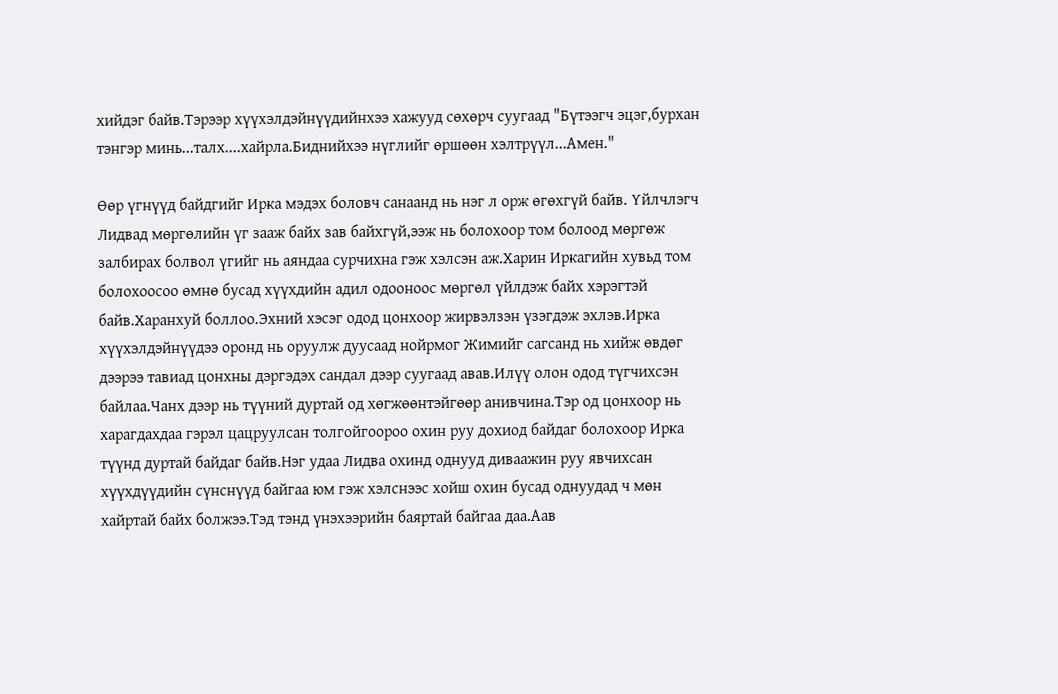хийдэг байв.Тэрээр хүүхэлдэйнүүдийнхээ хажууд сөхөрч суугаад "Бүтээгч эцэг,бурхан тэнгэр минь...талх....хайрла.Биднийхээ нүглийг өршөөн хэлтрүүл...Амен."

Өөр үгнүүд байдгийг Ирка мэдэх боловч санаанд нь нэг л орж өгөхгүй байв. Үйлчлэгч Лидвад мөргөлийн үг зааж байх зав байхгүй,ээж нь болохоор том болоод мөргөж залбирах болвол үгийг нь аяндаа сурчихна гэж хэлсэн аж.Харин Иркагийн хувьд том болохоосоо өмнө бусад хүүхдийн адил одооноос мөргөл үйлдэж байх хэрэгтэй байв.Харанхуй боллоо.Эхний хэсэг одод цонхоор жирвэлзэн үзэгдэж эхлэв.Ирка хүүхэлдэйнүүдээ оронд нь оруулж дуусаад нойрмог Жимийг сагсанд нь хийж өвдөг дээрээ тавиад цонхны дэргэдэх сандал дээр суугаад авав.Илүү олон одод түгчихсэн байлаа.Чанх дээр нь түүний дуртай од хөгжөөнтэйгөөр анивчина.Тэр од цонхоор нь харагдахдаа гэрэл цацруулсан толгойгоороо охин руу дохиод байдаг болохоор Ирка түүнд дуртай байдаг байв.Нэг удаа Лидва охинд однууд диваажин руу явчихсан хүүхдүүдийн сүнснүүд байгаа юм гэж хэлснээс хойш охин бусад однуудад ч мөн хайртай байх болжээ.Тэд тэнд үнэхээрийн баяртай байгаа даа.Аав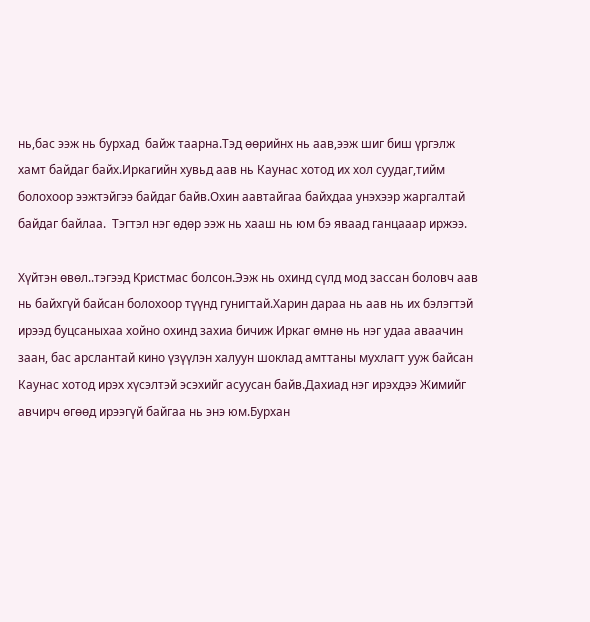нь,бас ээж нь бурхад  байж таарна.Тэд өөрийнх нь аав,ээж шиг биш үргэлж хамт байдаг байх.Иркагийн хувьд аав нь Каунaс хотод их хол суудаг,тийм болохоор ээжтэйгээ байдаг байв.Охин аавтайгаа байхдаа унэхээр жаргалтай байдаг байлаа.  Тэгтэл нэг өдөр ээж нь хааш нь юм бэ яваад ганцааар иржээ.

Хүйтэн өвөл..тэгээд Kристмас болсон.Ээж нь охинд сүлд мод зассан боловч аав нь байхгүй байсан болохоор түүнд гунигтай.Харин дараа нь аав нь их бэлэгтэй ирээд буцсаныхаа хойно охинд захиа бичиж Иркаг өмнө нь нэг удаа аваачин заан, бас арслантай кино үзүүлэн халуун шоклад амттаны мухлагт ууж байсан Каунас хотод ирэх хүсэлтэй эсэхийг асуусан байв.Дахиад нэг ирэхдээ Жимийг авчирч өгөөд ирээгүй байгаа нь энэ юм.Бурхан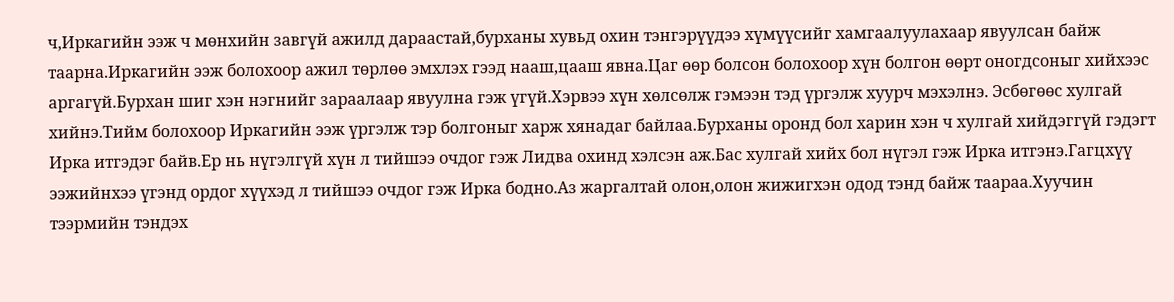ч,Иркагийн ээж ч мөнхийн завгүй ажилд дараастай,бурханы хувьд охин тэнгэрүүдээ хүмүүсийг хамгаалуулахаар явуулсан байж таарна.Иркагийн ээж болохоор ажил төрлөө эмхлэх гээд нааш,цааш явна.Цаг өөр болсон болохоор хүн болгон өөрт оногдсоныг хийхээс аргагүй.Бурхан шиг хэн нэгнийг зараалаар явуулна гэж үгүй.Хэрвээ хүн хөлсөлж гэмээн тэд үргэлж хуурч мэхэлнэ. Эсбөгөөс хулгай хийнэ.Тийм болохоор Иркагийн ээж үргэлж тэр болгоныг харж хянадаг байлаа.Бурханы оронд бол харин хэн ч хулгай хийдэггүй гэдэгт Ирка итгэдэг байв.Ер нь нүгэлгүй хүн л тийшээ очдог гэж Лидва охинд хэлсэн аж.Бас хулгай хийх бол нүгэл гэж Ирка итгэнэ.Гагцхүү ээжийнхээ үгэнд ордог хүүхэд л тийшээ очдог гэж Ирка бодно.Аз жаргалтай олон,олон жижигхэн одод тэнд байж таараа.Хуучин тээрмийн тэндэх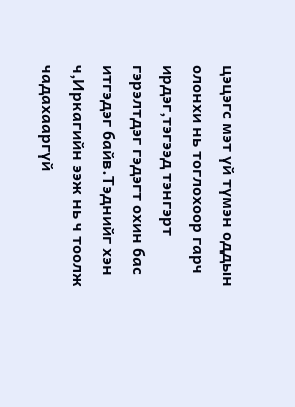цэцэгс мэт үй түмэн оддын олонхи нь тоглохоор гарч ирдэг,тэгээд тэнгэрт гэрэлтдэг гэдэгт охин бас итгэдэг байв.Тэднийг хэн ч,Иркагийн ээж нь ч тоолж чадахааргүй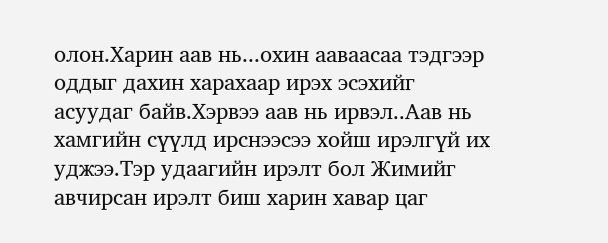олон.Харин аав нь...охин ааваасаа тэдгээр оддыг дахин харахаар ирэх эсэхийг асуудаг байв.Хэрвээ аав нь ирвэл..Аав нь хамгийн сүүлд ирснээсээ хойш ирэлгүй их уджээ.Тэр удаагийн ирэлт бол Жимийг авчирсан ирэлт биш харин хавар цаг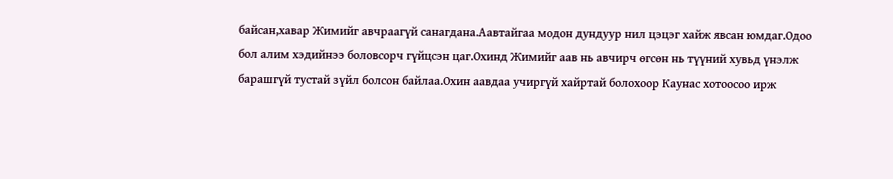байсан,хавар Жимийг авчраагүй санагдана.Аавтайгаа модон дундуур нил цэцэг хайж явсан юмдаг.Одоо бол алим хэдийнээ боловсорч гүйцсэн цаг.Охинд Жимийг аав нь авчирч өгсөн нь түүний хувьд үнэлж барашгүй тустай зүйл болсон байлаа.Охин аавдаа учиргүй хайртай болохоор Каунас хотоосоо ирж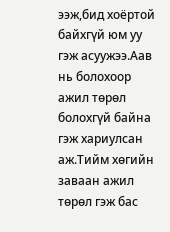ээж,бид хоёртой байхгүй юм уу гэж асуужээ.Аав нь болохоор ажил төрөл болохгүй байна гэж хариулсан аж.Тийм хөгийн заваан ажил төрөл гэж бас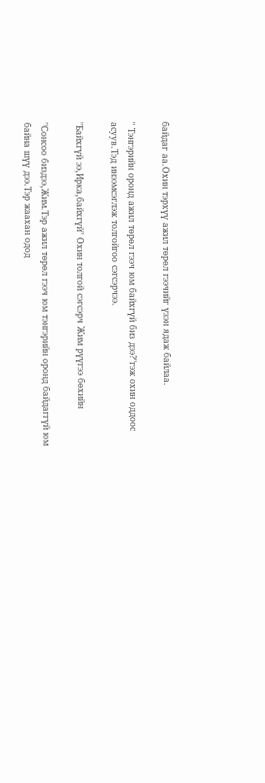байдаг аа.Охин тэрхүү ажил төрөл гээчийг үзэн ядаж байлаа.

" Тэнгэрийн оронд ажил төрөл гээч юм байхгүй биз дээ?"гэж охин оддоос асуув.Тэд инээмсэглэж толгойгоо сэгсэрчээ.

"Байхгүй ээ,Ирка,байхгүй" Охин толгой сэгсэрч Жим рүүгээ бөхийн

"Сонсоо биздээ,Жим.Тэр ажил төрөл гээч юм тэнгэрийн оронд байдаггүй юм байна шүү дээ.Тэр жаахан одод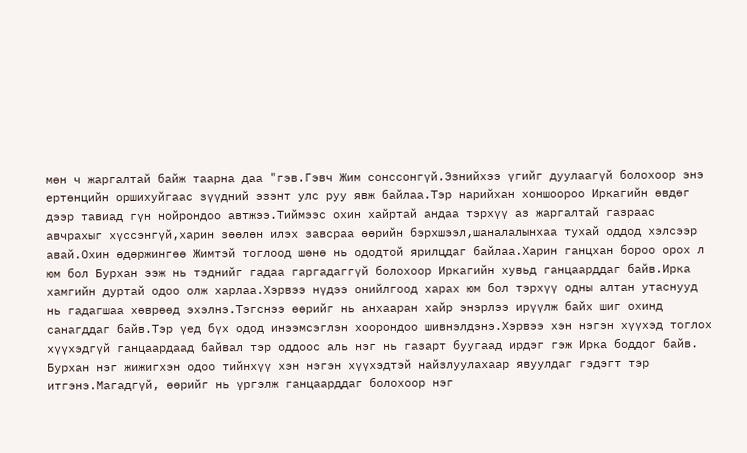мөн ч жаргалтай байж таарна даа "гэв.Гэвч Жим сонссонгүй.Эзнийхээ үгийг дуулаагүй болохоор энэ ертөнцийн оршихуйгаас зүүдний эзэнт улс руу явж байлаа.Тэр нарийхан хоншоороо Иркагийн өвдөг дээр тавиад гүн нойрондоо автжээ.Тиймээс охин хайртай андаа тэрхүү аз жаргалтай газраас авчрахыг хүссэнгүй,харин зөөлөн илэх завсраа өөрийн бэрхшээл,шаналалынхаа тухай оддод хэлсээр авай.Охин өдөржингөө Жимтэй тоглоод шөнө нь ододтой ярилцдаг байлаа.Харин ганцхан бороо орох л юм бол Бурхан ээж нь тэднийг гадаа гаргадаггүй болохоор Иркагийн хувьд ганцаарддаг байв.Ирка хамгийн дуртай одоо олж харлаа.Хэрвээ нүдээ онийлгоод харах юм бол тэрхүү одны алтан утаснууд нь гадагшаа хөврөөд эхэлнэ.Тэгснээ өөрийг нь анхааран хайр энэрлээ ирүүлж байх шиг охинд санагддаг байв.Тэр үед бүх одод инээмсэглэн хоорондоо шивнэлдэнэ.Хэрвээ хэн нэгэн хүүхэд тоглох хүүхэдгүй ганцаардаад байвал тэр оддоос аль нэг нь газарт буугаад ирдэг гэж Ирка боддог байв. Бурхан нэг жижигхэн одоо тийнхүү хэн нэгэн хүүхэдтэй найзлуулахаар явуулдаг гэдэгт тэр итгэнэ.Магадгүй, өөрийг нь үргэлж ганцаарддаг болохоор нэг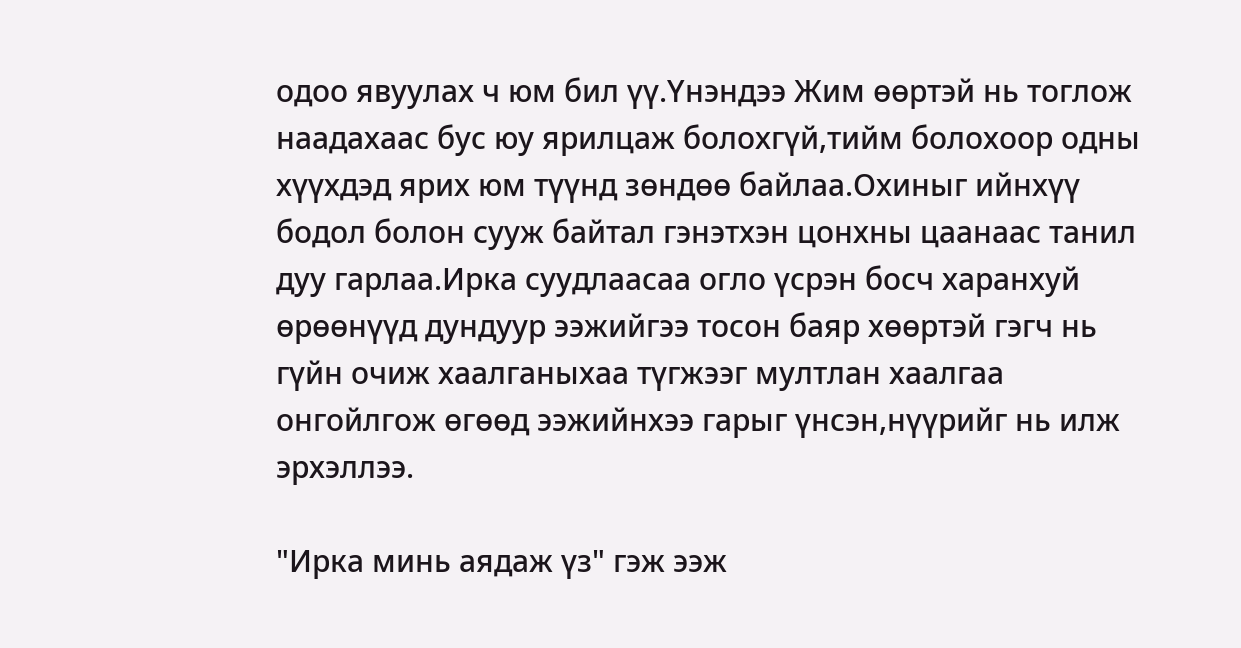одоо явуулах ч юм бил үү.Үнэндээ Жим өөртэй нь тоглож наадахаас бус юу ярилцаж болохгүй,тийм болохоор одны хүүхдэд ярих юм түүнд зөндөө байлаа.Охиныг ийнхүү бодол болон сууж байтал гэнэтхэн цонхны цаанаас танил дуу гарлаа.Ирка суудлаасаа огло үсрэн босч харанхуй өрөөнүүд дундуур ээжийгээ тосон баяр хөөртэй гэгч нь гүйн очиж хаалганыхаа түгжээг мултлан хаалгаа онгойлгож өгөөд ээжийнхээ гарыг үнсэн,нүүрийг нь илж эрхэллээ.

"Ирка минь аядаж үз" гэж ээж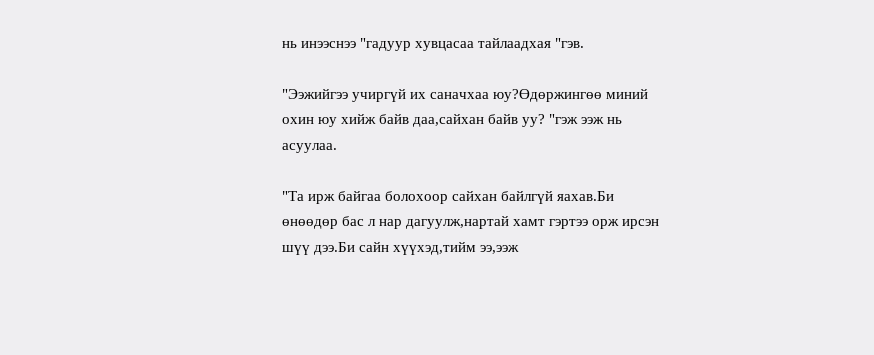нь инээснээ "гадуур хувцасаа тайлаадхая "гэв.

"Ээжийгээ учиргүй их саначхаа юу?Өдөржингөө миний охин юу хийж байв даа,сайхан байв уу? "гэж ээж нь асуулаа.

"Та ирж байгаа болохоор сайхан байлгүй яахав.Би өнөөдөр бас л нар дагуулж,нартай хамт гэртээ орж ирсэн шүү дээ.Би сайн хүүхэд,тийм ээ,ээж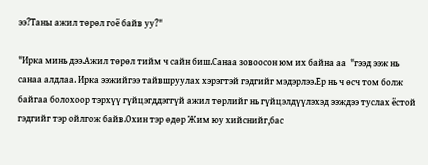ээ?Таны ажил төрөл гоё байв уу?"

"Ирка минь дээ.Ажил төрөл тийм ч сайн биш.Санаа зовоосон юм их байна аа  "гээд ээж нь санаа алдлаа. Ирка ээжийгээ тайвшруулах хэрэгтэй гэдгийг мэдэрлээ.Eр нь ч өсч том болж байгаа болохоор тэрхүү гүйцэгддэггүй ажил төрлийг нь гүйцэлдүүлэхэд ээждээ туслах ёстой гэдгийг тэр ойлгож байв.Охин тэр өдөр Жим юу хийснийг,бас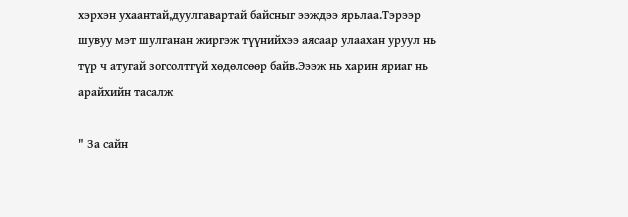хэрхэн ухаантай,дуулгавартай байсныг ээждээ ярьлаа.Тэрээр шувуу мэт шулганан жиргэж түүнийхээ аясаар улаахан уруул нь түр ч атугай зогсолтгүй хөдөлсөөр байв.Эээж нь харин яриаг нь арайхийн тасалж

" За сайн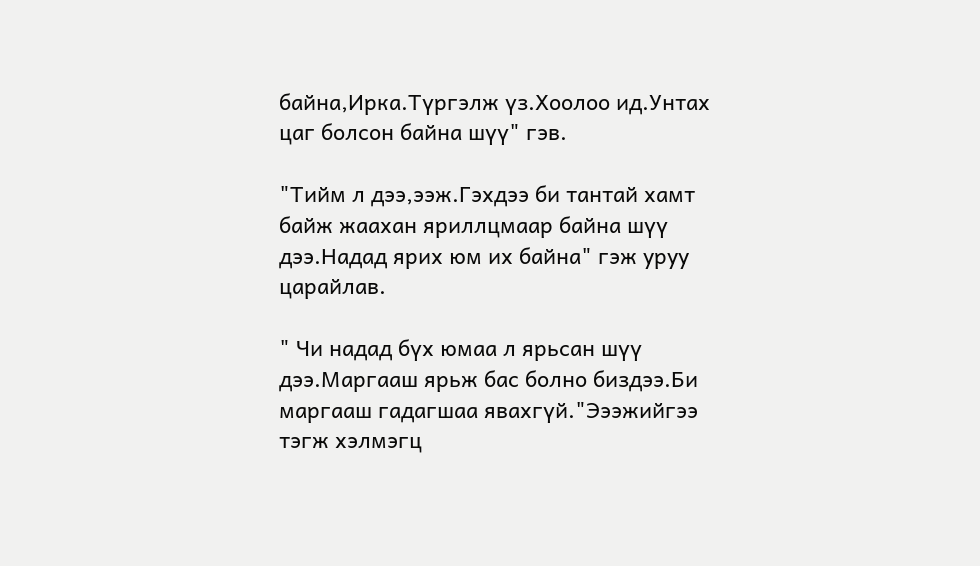байна,Ирка.Түргэлж үз.Хоолоо ид.Унтах цаг болсон байна шүү" гэв.

"Тийм л дээ,ээж.Гэхдээ би тантай хамт байж жаахан яриллцмаар байна шүү дээ.Надад ярих юм их байна" гэж уруу царайлав.

" Чи надад бүх юмаа л ярьсан шүү дээ.Маргааш ярьж бас болно биздээ.Би маргааш гадагшаа явахгүй."Эээжийгээ тэгж хэлмэгц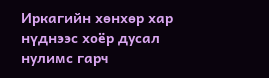Иркагийн хөнхөр хар нүднээс хоёр дусал нулимс гарч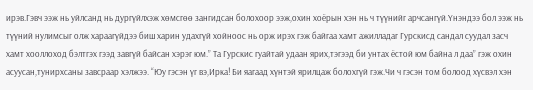ирэв.Гэвч ээж нь уйлсанд нь дургүйлхэж хөмсгөө зангидсан болохоор ээж,охин хоёрын хэн нь ч түүнийг арчсангүй.Үнэндээ бол ээж нь түүний нулимсыг олж хараагүйдээ биш харин удахгүй хойноос нь орж ирэх гэж байгаа хамт ажилладаг Гурскисд сандал суудал засч хамт хооллоход бэлтгэх гээд завгүй байсан хэрэг юм.” Та Гурскис гуайтай удаан ярих,тэгээд би унтах ёстой юм байна л даа” гэж охин асуусан,тунирхсаны завсраар хэлжээ. “Юу гэсэн үг вэ,Ирка! Би яагаад хүнтэй ярилцаж болохгүй гэж.Чи ч гэсэн том болоод хүсвэл хэн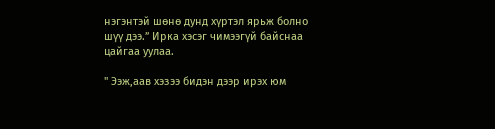нэгэнтэй шөнө дунд хүртэл ярьж болно шүү дээ.” Ирка хэсэг чимээгүй байснаа цайгаа уулаа.

" Ээж,аав хэзээ бидэн дээр ирэх юм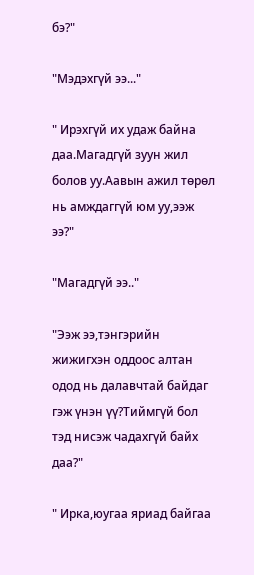бэ?"

"Мэдэхгүй ээ..."

" Ирэхгүй их удаж байна даа.Магадгүй зуун жил болов уу.Аавын ажил төрөл нь амждаггүй юм уу,ээж ээ?"

"Магадгүй ээ.."

"Ээж ээ,тэнгэрийн жижигхэн оддоос алтан одод нь далавчтай байдаг гэж үнэн үү?Тиймгүй бол тэд нисэж чадахгүй байх даа?"

" Ирка,юугаа яриад байгаа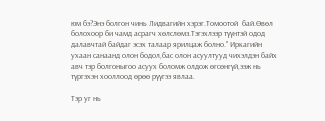юм бэ?Энэ болгон чинь Лидвагийн хэрэг.Томоотой  бай.Өвөл болохоор би чамд асрагч хөлслөмз.Тэгэхлээр түүнтэй одод далавчтай байдаг эсэх талаар ярилцаж болно." Иркагийн ухаан санаанд олон бодол,бас олон асуултууд чихэлдэн байх авч тэр болгоныгоо асуух боломж олдож өгсөнгүй,ээж нь түргэхэн хооллоод өрөө рүүгээ явлаа.

Тэр уг нь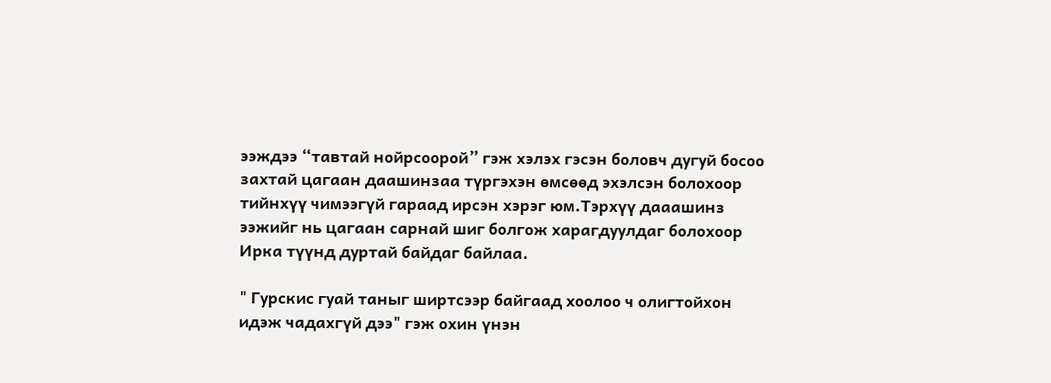ээждээ “тавтай нойрсоорой” гэж хэлэх гэсэн боловч дугуй босоо захтай цагаан даашинзаа түргэхэн өмсөөд эхэлсэн болохоор тийнхүү чимээгүй гараад ирсэн хэрэг юм.Тэрхүү дааашинз ээжийг нь цагаан сарнай шиг болгож харагдуулдаг болохоор Ирка түүнд дуртай байдаг байлаа.

" Гурскис гуай таныг ширтсээр байгаад хоолоо ч олигтойхон идэж чадахгүй дээ" гэж охин үнэн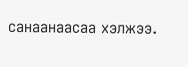санаанаасаа хэлжээ.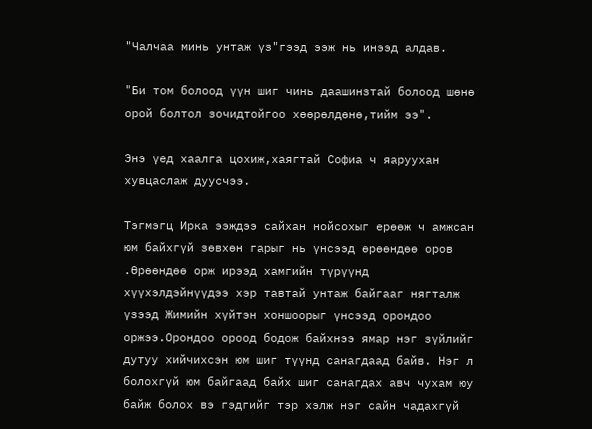"Чалчаа минь унтаж үз"гээд ээж нь инээд алдав.

"Би том болоод үүн шиг чинь даашинзтай болоод шөнө орой болтол зочидтойгоо хөөрөлдөнө,тийм ээ".

Энэ үед хаалга цохиж,хаягтай Софиа ч яаруухан хувцаслаж дуусчээ.

Тэгмэгц Ирка ээждээ сайхан нойсохыг ерөөж ч амжсан юм байхгүй зөвхөн гарыг нь үнсээд өрөөндөө орoв .Өрөөндөө орж ирээд хамгийн түрүүнд хүүхэлдэйнүүдээ хэр тавтай унтаж байгааг нягталж үзээд Жимийн хүйтэн хоншоорыг үнсээд орондоо оржээ.Орондоо ороод бодож байхнээ ямар нэг зүйлийг дутуу хийчихсэн юм шиг түүнд санагдаад байв. Нэг л болохгүй юм байгаад байх шиг санагдах авч чухам юу байж болох вэ гэдгийг тэр хэлж нэг сайн чадахгүй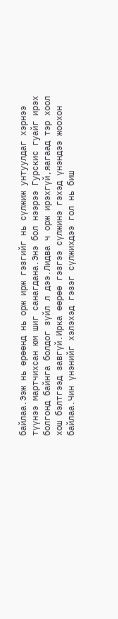байлаа.Ээж нь өрөөнд нь орж ирж гэзгийг нь сүлжиж унтуулдаг хэрнээ түүнээ мартчихсан юм шиг санагдана.Энэ бол нээрээ Гуpскис гуайг ирэх болгонд байнга болдог зүйл л дээ.Лидва ч орж ирэхгүй,яагаад тэр хоол хош бэлтгээд завгүй.Ирка өөрөө гэзгээ сүлжинэ гэхэд үнэндээ жоохон байлаа.Чин үнэнийг хэлэхэд гэзэг сүлжихдээ гол нь биш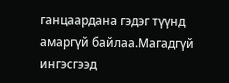ганцаардана гэдэг түүнд амаргүй байлаа.Магадгүй ингэсгээд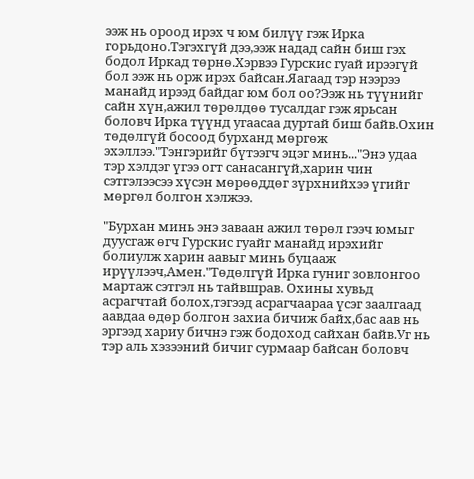ээж нь ороод ирэх ч юм билүү гэж Ирка горьдоно.Тэгэхгүй дээ,ээж надад сайн биш гэх бодол Иркад төрнө.Хэрвээ Гурскис гуай ирээгүй бол ээж нь орж ирэх байсан.Яагаад тэр нээрээ манайд ирээд байдаг юм бол оо?Ээж нь түүнийг сайн хүн,ажил төрөлдөө тусалдаг гэж ярьсан боловч Ирка түүнд угаасаа дуртай биш байв.Охин төдөлгүй босоод бурханд мөргөж эхэллээ."Тэнгэрийг бүтээгч эцэг минь..."Энэ удаа тэр хэлдэг үгээ огт санасангүй,харин чин сэтгэлээсээ хүсэн мөрөөддөг зүрхнийхээ үгийг мөргөл болгон хэлжээ.

"Бурхан минь энэ заваан ажил төрөл гээч юмыг дуусгаж өгч Гуpскис гуайг манайд ирэхийг болиулж харин аавыг минь буцааж ирүүлээч,Амен."Tөдөлгүй Ирка гуниг зовлонгоо мартаж сэтгэл нь тайвшрав. Охины хувьд асрагчтай болох,тэгээд асрагчаараа үсэг заалгаад аавдаа өдөр болгон захиа бичиж байх,бас аав нь эргээд хариу бичнэ гэж бодоход сайхан байв.Уг нь тэр аль хэзээний бичиг сурмаар байсан боловч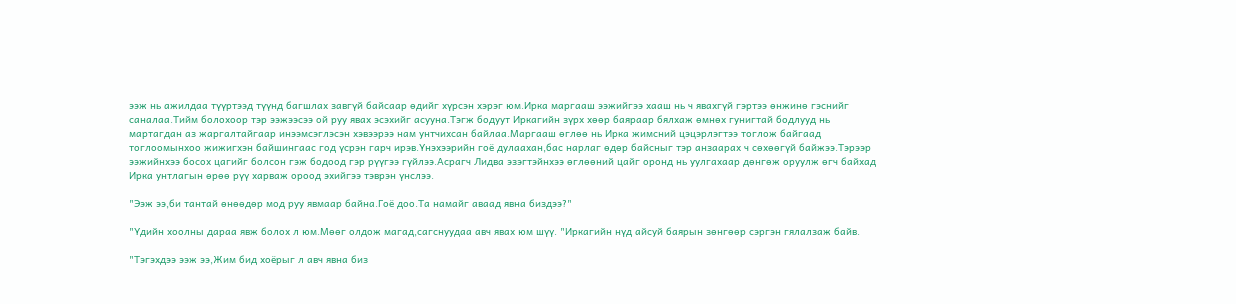ээж нь ажилдаа түүртээд түүнд багшлах завгүй байсаар өдийг хүрсэн хэрэг юм.Ирка маргааш ээжийгээ хааш нь ч явахгүй гэртээ өнжинө гэснийг саналаа.Тийм болохоор тэр ээжээсээ ой руу явах эсэхийг асууна.Тэгж бодуут Иркагийн зүрх хөөр баяраар бялхаж өмнөх гунигтай бодлууд нь мартагдан аз жаргалтайгаар инээмсэглэсэн хэвээрээ нам унтчихсан байлаа.Маргааш өглөө нь Ирка жимсний цэцэрлэгтээ тоглож байгаад тоглоомынхоо жижигхэн байшингаас год үсрэн гарч ирэв.Үнэхээрийн гоё дулаахан,бас нарлаг өдөр байсныг тэр анзаарах ч сөхөөгүй байжээ.Тэрээр ээжийнхээ босох цагийг болсон гэж бодоод гэр рүүгээ гүйлээ.Асрагч Лидва эзэгтэйнхээ өглөөний цайг оронд нь уулгахаар дөнгөж оруулж өгч байхад Ирка унтлагын өрөө рүү харваж ороод эхийгээ тэврэн үнслээ.

"Ээж ээ,би тантай өнөөдөр мод руу явмаар байна.Гоё доо.Та намайг аваад явна биздээ?"

"Үдийн хоолны дараа явж болох л юм.Мөөг олдож магад,сагснуудаа авч явах юм шүү. "Иркагийн нүд айсуй баярын зөнгөөр сэргэн гялалзаж байв.

"Тэгэхдээ ээж ээ,Жим бид хоёрыг л авч явна биз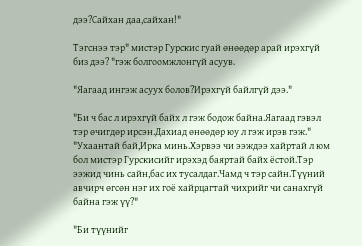дээ?Сайхан даа,сайхан!"

Тэгснээ тэр" мистэр Гурскис гуай өнөөдөр aрай ирэхгүй биз дээ? "гэж болгоомжлонгүй асуув.

"Яагаад ингэж асуух болов?Ирэхгүй байлгүй дээ."

"Би ч бас л ирэхгүй байх л гэж бодож байна.Яагаад гэвэл тэр өчигдөр ирсэн.Дахиад өнөөдөр юу л гэж ирэв гэж."  "Ухаантай бай,Ирка минь.Хэрвээ чи ээждээ хайртай л юм бол мистэр Гурскисийг ирэхэд баяртай байх ёстой.Тэр ээжид чинь сайн,бас их тусалдаг.Чамд ч тэр сайн.Түүний авчирч өгсөн нэг их гоё хайрцагтай чихрийг чи санахгүй байна гэж үү?"

"Би түүнийг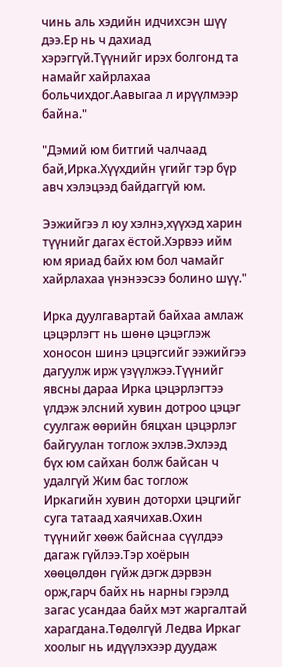чинь аль хэдийн идчихсэн шүү дээ.Eр нь ч дахиад хэрэггүй.Түүнийг ирэх болгонд та намайг хайрлахаа больчихдог.Аавыгаа л ирүүлмээр байна."

"Дэмий юм битгий чалчаад бай,Ирка.Хүүхдийн үгийг тэр бүр авч хэлэцээд байдаггүй юм.

Ээжийгээ л юу хэлнэ,хүүхэд харин түүнийг дагах ёстой.Хэрвээ ийм юм яриад байх юм бол чамайг хайрлахаа үнэнээсээ болино шүү."

Ирка дуулгавартай байхаа амлаж цэцэрлэгт нь шөнө цэцэглэж хоносон шинэ цэцэгсийг ээжийгээ дагуулж ирж үзүүлжээ.Түүнийг явсны дараа Ирка цэцэрлэгтээ үлдэж элсний хувин дотроо цэцэг суулгаж өөрийн бяцхан цэцэрлэг байгуулан тоглож эхлэв.Эхлээд бүх юм сайхан болж байсан ч удалгүй Жим бас тоглож Иркагийн хувин доторхи цэцгийг суга татаад хаячихав.Охин түүнийг хөөж байснаа сүүлдээ дагаж гүйлээ.Тэр хоёрын хөөцөлдөн гүйж дэгж дэрвэн орж,гарч байх нь нарны гэрэлд загас усандаа байх мэт жаргалтай харагдана.Төдөлгүй Ледва Иркаг хоолыг нь идүүлэхээр дуудаж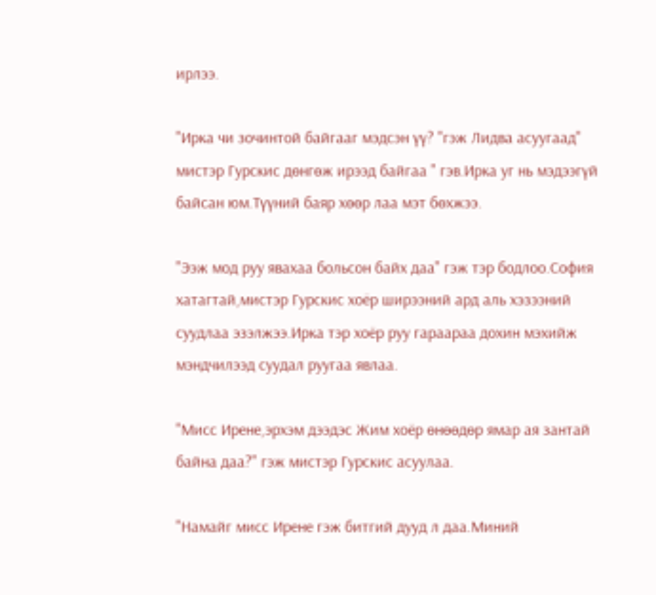ирлээ.

"Ирка чи зочинтой байгааг мэдсэн үү? "гэж Лидва асуугаад" мистэр Гурскис дөнгөж ирээд байгаа " гэв.Ирка уг нь мэдээгүй байсан юм.Түүний баяр хөөр лаа мэт бөхжээ.

"Ээж мод руу явахаа больсон байх даа" гэж тэр бодлоо.София хатагтай,мистэр Гурскис хоёр ширээний ард аль хэзээний суудлаа эзэлжээ.Ирка тэр хоёр руу гараараа дохин мэхийж мэндчилээд суудал руугаа явлаа.

"Мисс Ирене,эрхэм дээдэс Жим хоёр өнөөдөр ямар ая зантай байна даа?" гэж мистэр Гурскис асуулаа.

"Намайг мисс Ирене гэж битгий дууд л даа.Миний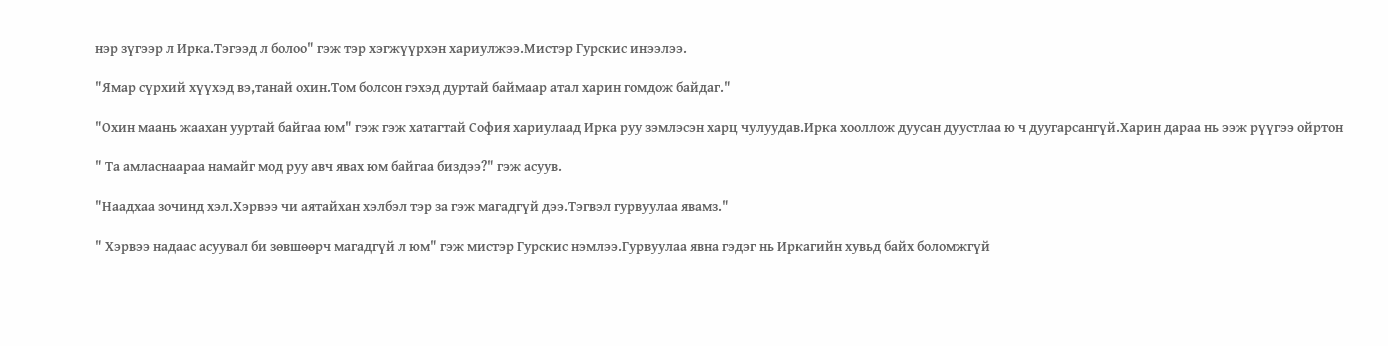нэр зүгээр л Ирка.Тэгээд л болоо" гэж тэр хэгжүүрхэн хариулжээ.Мистэр Гурскис инээлээ.

"Ямар сүрхий хүүхэд вэ,танай охин.Том болсон гэхэд дуртай баймаар атал харин гомдож байдаг."

"Охин маань жаахан ууртай байгаа юм" гэж гэж хатагтай София хариулаад Ирка руу зэмлэсэн харц чулуудав.Ирка хооллож дуусан дуустлаа ю ч дуугарсангүй.Харин дараа нь ээж рүүгээ ойртон

" Та амласнаараа намайг мод руу авч явах юм байгаа биздээ?" гэж асуув.

"Наадхаа зочинд хэл.Хэрвээ чи аятайхан хэлбэл тэр за гэж магадгүй дээ.Тэгвэл гурвуулаа явамз."

" Хэрвээ надаас асуувал би зөвшөөрч магадгүй л юм" гэж мистэр Гурскис нэмлээ.Гурвуулаа явна гэдэг нь Иркагийн хувьд байх боломжгүй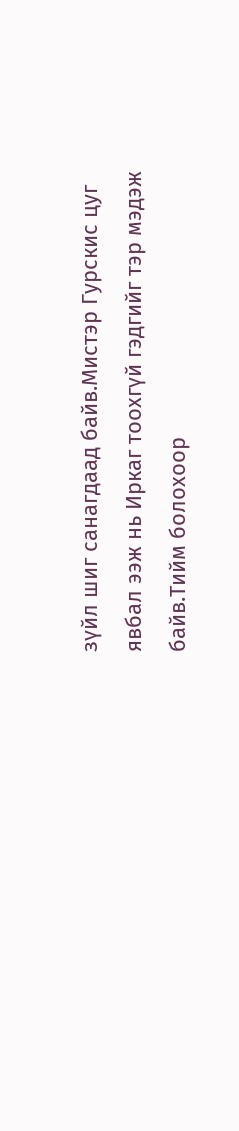зүйл шиг санагдаад байв.Мистэр Гурскис цуг явбал ээж нь Иркаг тоохгүй гэдгийг тэр мэдэж байв.Тийм болохоор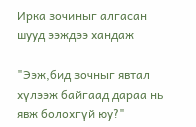Ирка зочиныг алгасан шууд ээждээ хандаж

"Ээж,бид зочныг явтал хүлээж байгаад дараа нь явж болохгүй юу?"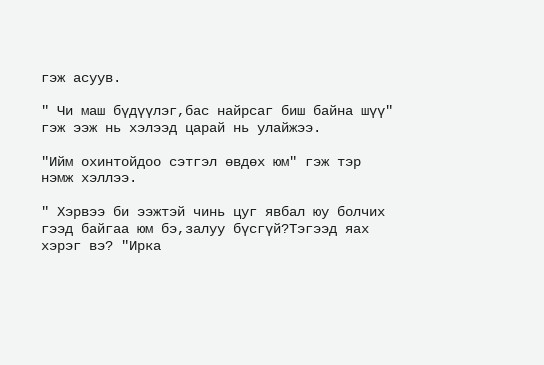гэж асуув.

" Чи маш бүдүүлэг,бас найрсаг биш байна шүү" гэж ээж нь хэлээд царай нь улайжээ.

"Ийм охинтойдоо сэтгэл өвдөх юм" гэж тэр нэмж хэллээ.

" Хэрвээ би ээжтэй чинь цуг явбал юу болчих гээд байгаа юм бэ,залуу бүсгүй?Тэгээд яaх хэрэг вэ? "Ирка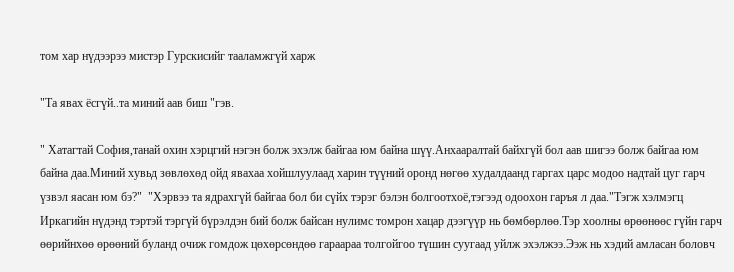том хар нүдээрээ мистэр Гурскисийг тааламжгүй харж

"Та явах ёсгүй..та миний аав биш "гэв.

" Хатагтай София,танай охин хэрцгий нэгэн болж эхэлж байгаа юм байна шүү.Анхааралтай байхгүй бол аав шигээ болж байгаа юм байна даа.Миний хувьд зөвлөхөд ойд явахаа хойшлуулаад харин түүний оронд нөгөө худалдаанд гаргах царс модоо надтай цуг гарч үзвэл яасан юм бэ?"  "Хэрвээ та ядрахгүй байгаа бол би сүйх тэрэг бэлэн болгоотхоё,тэгээд одоохон гаръя л даа."Тэгж хэлмэгц Иркагийн нүдэнд тэртэй тэргүй бүрэлдэн бий болж байсан нулимс томрон хацар дээгүүр нь бөмбөрлөө.Тэр хоолны өрөөнөөс гүйн гарч өөрийнхөө өрөөний буланд очиж гомдож цөхөрсөндөө гараараа толгойгоо түшин суугаад уйлж эхэлжээ.Ээж нь хэдий амласан боловч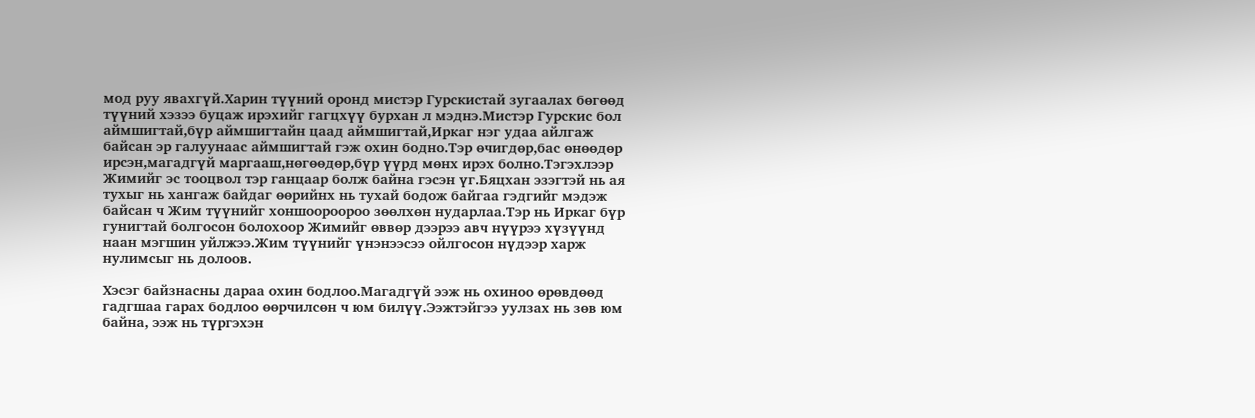мод руу явахгүй.Харин түүний оронд мистэр Гурскистай зугаалах бөгөөд түүний хэзээ буцаж ирэхийг гагцхүү бурхан л мэднэ.Мистэр Гурскис бол аймшигтай,бүр аймшигтайн цаад аймшигтай,Иркаг нэг удаа айлгаж байсан эр галуунаас аймшигтай гэж охин бодно.Тэр өчигдөр,бас өнөөдөр ирсэн,магадгүй маргааш,нөгөөдөр,бүр үүрд мөнх ирэх болно.Тэгэхлээр Жимийг эс тооцвол тэр ганцаар болж байна гэсэн үг.Бяцхан эзэгтэй нь ая тухыг нь хангаж байдаг өөрийнх нь тухай бодож байгаа гэдгийг мэдэж байсан ч Жим түүнийг хоншоороороо зөөлхөн нударлаа.Тэр нь Иркаг бүр гунигтай болгосон болохоор Жимийг өввөр дээрээ авч нүүрээ хүзүүнд наан мэгшин уйлжээ.Жим түүнийг үнэнээсээ ойлгосон нүдээр харж нулимсыг нь долоов.

Хэсэг байзнасны дараа охин бодлоо.Магадгүй ээж нь охиноо өрөвдөөд гадгшаа гарах бодлоо өөрчилсөн ч юм билүү.Ээжтэйгээ уулзах нь зөв юм байна, ээж нь түргэхэн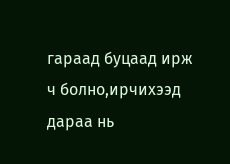гарaад буцаад ирж ч болно,ирчихээд дараа нь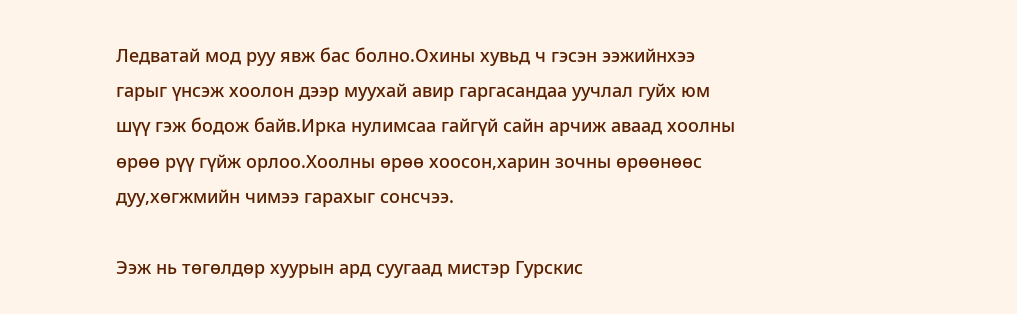Ледватай мод руу явж бас болно.Охины хувьд ч гэсэн ээжийнхээ гарыг үнсэж хоолон дээр муухай авир гаргасандаа уучлал гуйх юм шүү гэж бодож байв.Ирка нулимсаа гайгүй сайн арчиж аваад хоолны өрөө рүү гүйж орлоо.Хоолны өрөө хоосон,харин зочны өрөөнөөс дуу,хөгжмийн чимээ гарахыг сонсчээ.

Ээж нь төгөлдөр хуурын ард суугаад мистэр Гурскис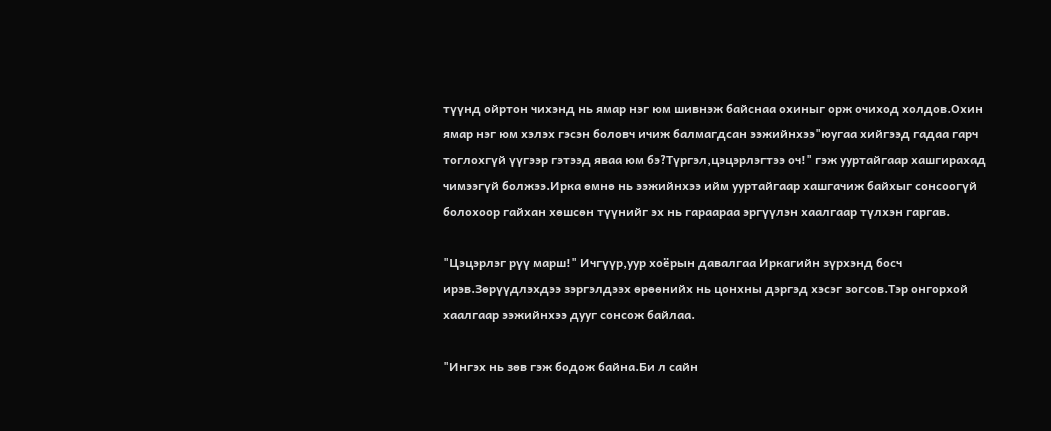түүнд ойртон чихэнд нь ямар нэг юм шивнэж байснаа охиныг орж очиход холдов.Охин ямар нэг юм хэлэх гэсэн боловч ичиж балмагдсан ээжийнхээ"юугаа хийгээд гадаа гарч тоглохгүй үүгээр гэтээд яваа юм бэ?Түргэл,цэцэрлэгтээ оч!" гэж ууртайгаар хашгирахад чимээгүй болжээ.Ирка өмнө нь ээжийнхээ ийм ууртайгаар хашгачиж байхыг сонсоогүй болохоор гайхан хөшсөн түүнийг эх нь гараараа эргүүлэн хаалгаар түлхэн гаргав.

"Цэцэрлэг рүү марш!" Ичгүүр,уур хоёрын давалгаа Иркагийн зүрхэнд босч ирэв.Зөрүүдлэхдээ зэргэлдээх өрөөнийх нь цонхны дэргэд хэсэг зогсов.Тэр онгорхой хаалгаар ээжийнхээ дууг сонсож байлаа.

"Ингэх нь зөв гэж бодож байна.Би л сайн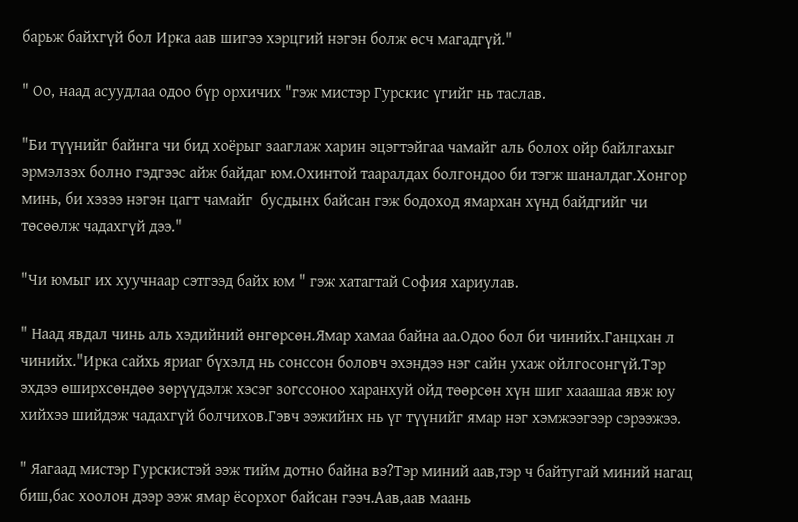барьж байхгүй бол Ирка аав шигээ хэрцгий нэгэн болж өсч магадгүй."

" Оо, наад асуудлаа одоо бүр орхичих "гэж мистэр Гурскис үгийг нь таслав.

"Би түүнийг байнга чи бид хоёрыг зааглаж харин эцэгтэйгаа чамайг аль болох ойр байлгахыг эрмэлзэх болно гэдгээс айж байдаг юм.Охинтой тааралдах болгондоо би тэгж шаналдаг.Хонгор минь, би хэзээ нэгэн цагт чамайг  бусдынх байсан гэж бодоход ямархан хүнд байдгийг чи төсөөлж чадахгүй дээ."

"Чи юмыг их хуучнаар сэтгээд байх юм " гэж хатагтай София хариулав.

" Наад явдал чинь аль хэдийний өнгөрсөн.Ямар хамаа байна аа.Одоо бол би чинийх.Ганцхан л чинийх."Ирка сайхь яриаг бүхэлд нь сонссон боловч эхэндээ нэг сайн ухаж ойлгосонгүй.Тэр эхдээ өширхсөндөө зөрүүдэлж хэсэг зогссоноо харанхуй ойд төөрсөн хүн шиг хааашаа явж юу хийхээ шийдэж чадахгүй болчихов.Гэвч ээжийнх нь үг түүнийг ямар нэг хэмжээгээр сэрээжээ.

" Яагаад мистэр Гурскистэй ээж тийм дотно байна вэ?Тэр миний аав,тэр ч байтугай миний нагац биш,бас хоолон дээр ээж ямар ёсорхог байсан гээч.Аав,аав маань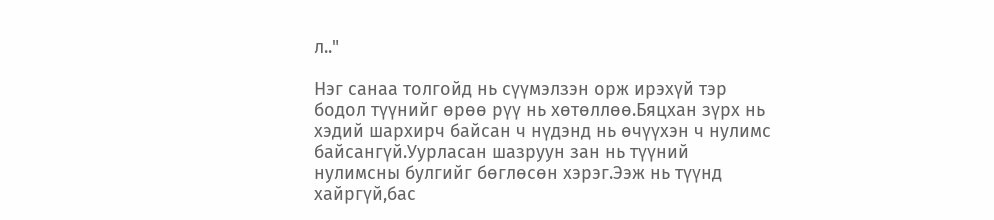л.."

Нэг санаа толгойд нь сүүмэлзэн орж ирэхүй тэр бодол түүнийг өрөө рүү нь хөтөллөө.Бяцхан зүрх нь хэдий шархирч байсан ч нүдэнд нь өчүүхэн ч нулимс байсангүй.Уурласан шазруун зан нь түүний нулимсны булгийг бөглөсөн хэрэг.Ээж нь түүнд хайргүй,бас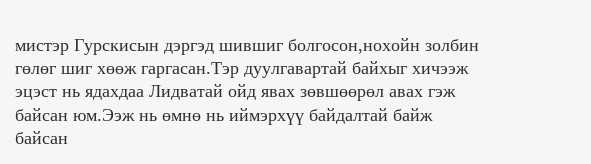мистэр Гурскисын дэргэд шившиг болгосон,нохойн золбин гөлөг шиг хөөж гаргасан.Тэр дуулгавартай байхыг хичээж эцэст нь ядахдаа Лидватай ойд явах зөвшөөрөл авах гэж байсан юм.Ээж нь өмнө нь иймэрхүү байдалтай байж байсан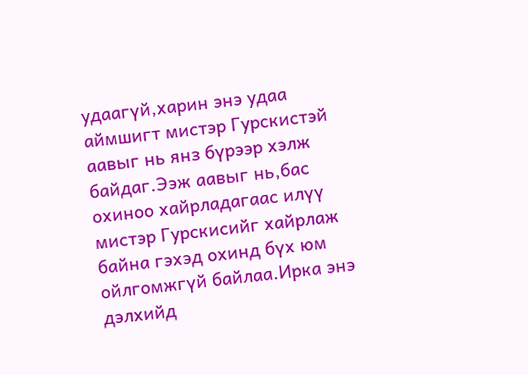удаагүй,харин энэ удаа аймшигт мистэр Гурскистэй аавыг нь янз бүрээр хэлж байдаг.Ээж аавыг нь,бас охиноо хайрладагаас илүү мистэр Гурскисийг хайрлаж байна гэхэд охинд бүх юм ойлгомжгүй байлаа.Ирка энэ дэлхийд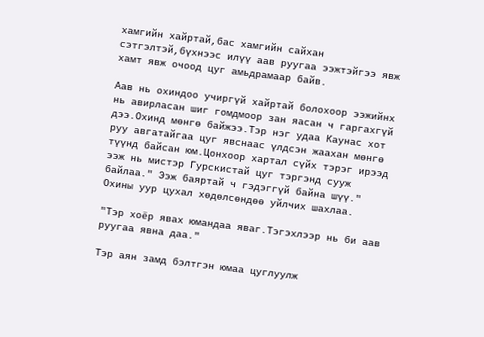хамгийн хайртай,бас хамгийн сайхан сэтгэлтэй,бүхнээс илүү аав руугаа ээжтэйгээ явж хамт явж очоод цуг амьдрамаар байв.

Аав нь охиндоо учиргүй хайртай болохоор ээжийнх нь авирласан шиг гомдмоор зан яасан ч гаргахгүй дээ.Охинд мөнгө байжээ.Тэр нэг удаа Каунас хот руу авгатайгаа цуг явснаас үлдсэн жаахан мөнгө түүнд байсан юм.Цонхоор хартал сүйх тэрэг ирээд ээж нь мистэр Гуpскистай цуг тэргэнд сууж байлаа." Ээж баяртай ч гэдэггүй байна шүү." Охины уур цухал хөдөлсөндөө уйлчих шахлаа.

"Тэр хоёр явах юмандаа яваг.Тэгэхлээр нь би аав руугаа явна даа."

Тэр аян замд бэлтгэн юмаа цуглуулж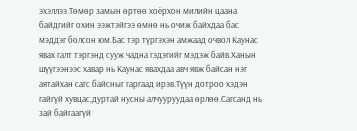эхэллээ.Төмөр замын өртөө хоёрхон милийн цаана байдгийг охин ээжтэйгээ өмнө нь очиж байхдаа бас мэддэг болсон юм.Бас тэр түргэхэн амжаад очвол Каунас явах галт тэргэнд сууж чадна гэдэгийг мэдэж байв.Ханын шүүгээнээс хавар нь Каунас явахдаа авч явж байсан нэг аятайхан сагс байсныг гаргаад ирэв.Түүн дотроо хэдэн гайгүй хувцас,дуртай нусны алчууруудаа өрлөө.Сагсанд нь зай байгаагүй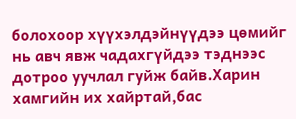болохоор хүүхэлдэйнүүдээ цөмийг нь авч явж чадахгүйдээ тэднээс дотроо уучлал гуйж байв.Харин хамгийн их хайртай,бас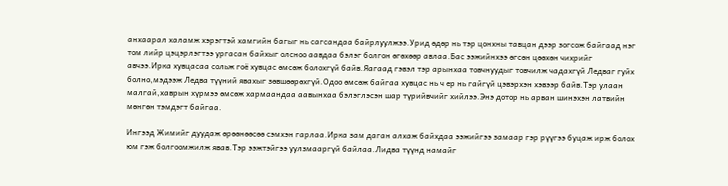анхаарал халамж хэрэгтэй хамгийн багыг нь сагсандаа байрлуулжээ.Урид өдөр нь тэр цонхны тавцан дээр зогсож байгаад нэг том лийр цэцэрлэгтээ ургасан байхыг олсноо аавдаа бэлэг болгон өгөхөөр авлаа.Бас ээжийнхээ өгсөн цөөхөн чихрийг авчээ.Ирка хувцасаа сольж гоё хувцас өмсөж болохгүй байв.Яагаад гэвэл тэр арынхаа товчнуудыг товчилж чадахгүй Ледваг гуйх болно,мэдээж Ледва түүний явахыг зөвшөөрөхгүй.Одоо өмсөж байгаа хувцас нь ч ер нь гайгүй цэвэрхэн хэвээр байв.Тэр улаан малгай,хаврын хүрмээ өмсөж хармаандаа аавынхаа бэлэглэсэн шар түрийвчийг хийлээ.Энэ дотор нь арван шинэхэн латвийн мөнгөн тэмдэгт байгаа.

Ингээд Жимийг дуудаж өрөөнөөсөө сэмхэн гарлаа.Ирка зам даган алхаж байхдаа ээжийгээ замаар гэр рүүгээ буцаж ирж болох юм гэж болгоомжилж явав.Тэр ээжтэйгээ уулзмааргүй байлаа.Лидва түүнд намайг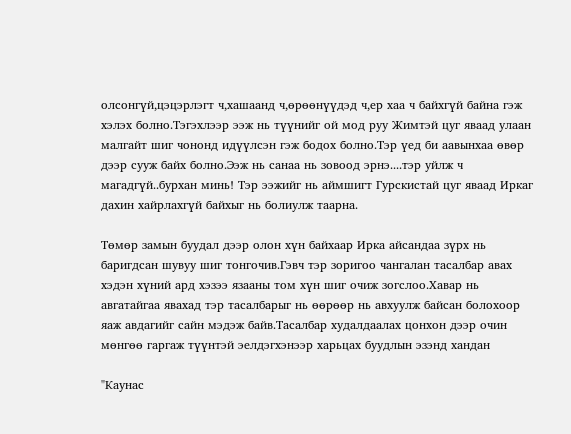олсонгүй,цэцэрлэгт ч,хашаанд ч,өрөөнүүдэд ч,ер хаа ч байхгүй байна гэж хэлэх болно.Тэгэхлээр ээж нь түүнийг ой мод руу Жимтэй цуг яваад улаан малгайт шиг чононд идүүлсэн гэж бодох болно.Тэр үед би аавынхаа өвөр дээр сууж байх болно.Ээж нь санаа нь зовоод эрнэ....тэр уйлж ч магадгүй..бурхан минь! Тэр ээжийг нь аймшигт Гурскистай цуг яваад Иркаг дахин хайрлахгүй байхыг нь болиулж таарна.

Төмөр замын буудал дээр олон хүн байхаар Ирка айсандаа зүрх нь баригдсан шувуу шиг тонгочив.Гэвч тэр зоригоо чангалан тасалбар авах хэдэн хүний ард хэзээ язааны том хүн шиг очиж зогслоо.Хавар нь авгатайгаа явахад тэр тасалбарыг нь өөрөөр нь авхуулж байсан болохоор яаж авдагийг сайн мэдэж байв.Тасалбар худалдаалах цонхон дээр очин мөнгөө гаргаж түүнтэй эелдэгхэнээр харьцах буудлын эзэнд хандан

"Каунас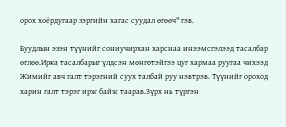орох хоёрдугаар зэргийн хагас суудал өгөөч" гэв.

Буудлын эзэн түүнийг сониучирхан харснаа инээмсгэлээд тасалбар өглөө.Ирка тасалбарыг үлдсэн мөнгөтэйгээ цуг хармаа руугаа чихээд Жимийг авч галт тэрэгний суух талбай руу нэвтрэв. Tүүнийг ороход харин галт тэрэг ирж байж таарав.Зүрх нь түргэн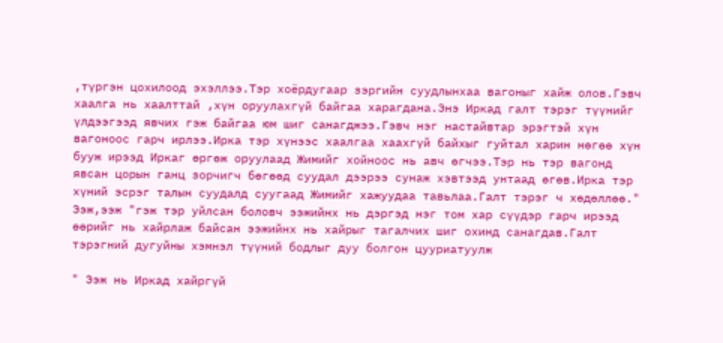,түргэн цохилоод эхэллээ.Тэр хоёрдугаар зэргийн суудлынхаа вагоныг хайж олов.Гэвч хаалга нь хаалттай ,хүн оруулахгүй байгаа харагдана.Энэ Иркад галт тэрэг түүнийг үлдээгээд явчих гэж байгаа юм шиг санагджээ.Гэвч нэг настайвтар эрэгтэй хүн вагоноос гарч ирлээ.Ирка тэр хүнээс хаалгаа хаахгүй байхыг гуйтал харин нөгөө хүн бууж ирээд Иркаг өргөж оруулаад Жимийг хойноос нь авч өгчээ.Тэр нь тэр вагонд явсан цорын ганц зорчигч бөгөөд суудал дээрээ сунаж хэвтээд унтаад өгөв.Ирка тэр хүний эсрэг талын суудалд суугаад Жимийг хажуудаа тавьлаа.Галт тэрэг ч хөдөллөө." Ээж,ээж "гэж тэр уйлсан боловч ээжийнх нь дэргэд нэг том хар сүүдэр гарч ирээд өөрийг нь хайрлаж байсан ээжийнх нь хайрыг тагалчих шиг охинд санагдав.Галт тэрэгний дугуйны хэмнэл түүний бодлыг дуу болгон цууриатуулж

" Ээж нь Иркад хайргүй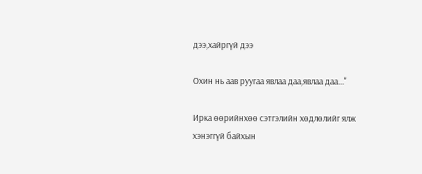дээ,хайргүй дээ

Охин нь аав руугаа явлаа даа,явлаа даа..."

Ирка өөрийнхөө сэтгэлийн хөдлөлийг ялж хэнэггүй байхын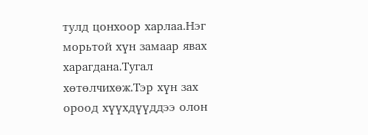тулд цонхоор харлаа.Нэг морьтой хүн замаар явах харагдана.Тугал хөтөлчихөж.Тэр хүн зах ороод хүүхдүүддээ олон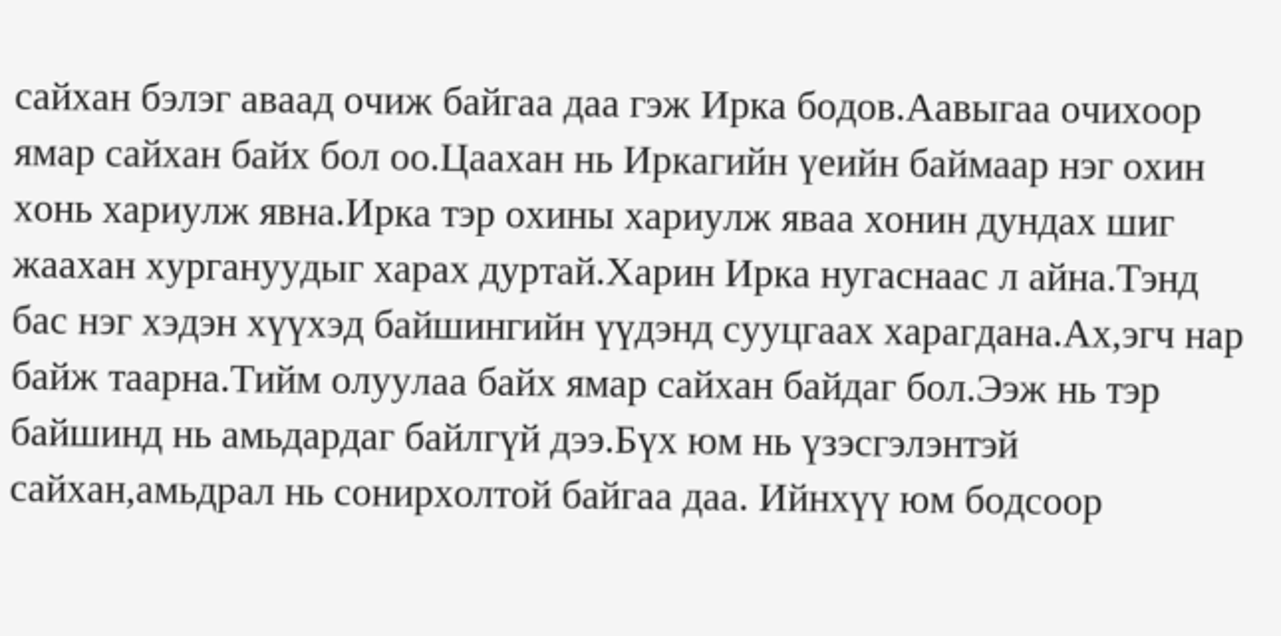сайхан бэлэг аваад очиж байгаа даа гэж Ирка бодов.Аавыгаа очихоор ямар сайхан байх бол оо.Цаахан нь Иркагийн үеийн баймаар нэг охин хонь хариулж явна.Ирка тэр охины хариулж яваа хонин дундах шиг жаахан хургануудыг харах дуртай.Харин Ирка нугаснаас л айна.Тэнд бас нэг хэдэн хүүхэд байшингийн үүдэнд сууцгаах харагдана.Ах,эгч нар байж таарна.Тийм олуулаа байх ямар сайхан байдаг бол.Ээж нь тэр байшинд нь амьдардаг байлгүй дээ.Бүх юм нь үзэсгэлэнтэй сайхан,амьдрал нь сонирхолтой байгаа даа. Ийнхүү юм бодсоор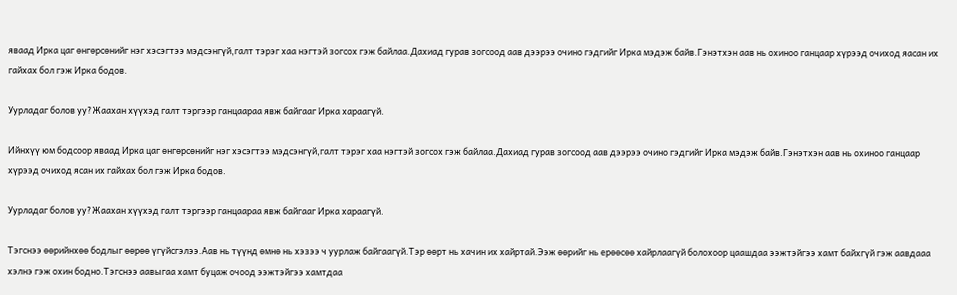яваад Ирка цаг өнгөрсөнийг нэг хэсэгтээ мэдсэнгүй,галт тэрэг хаа нэгтэй зогсох гэж байлаа.Дахиад гурав зогсоод аав дээрээ очино гэдгийг Ирка мэдэж байв.Гэнэтхэн аав нь охиноо ганцаар хүрээд очиход яaсан их гайхах бол гэж Ирка бодов.

Уурладаг болов уу?Жаахан хүүхэд галт тэргээр ганцаараа явж байгааг Ирка хараагүй.

Ийнхүү юм бодсоор яваад Ирка цаг өнгөрсөнийг нэг хэсэгтээ мэдсэнгүй,галт тэрэг хаа нэгтэй зогсох гэж байлаа.Дахиад гурав зогсоод аав дээрээ очино гэдгийг Ирка мэдэж байв.Гэнэтхэн аав нь охиноо ганцаар хүрээд очиход ясан их гайхах бол гэж Ирка бодов.

Уурладаг болов уу?Жаахан хүүхэд галт тэргээр ганцаараа явж байгааг Ирка хараагүй.

Тэгснээ өөрийнхөө бодлыг өөрөө үгүйсгэлээ.Аав нь түүнд өмнө нь хэзээ ч уурлаж байгаагүй.Тэр өөрт нь хачин их хайртай.Ээж өөрийг нь ерөөсөө хайрлаагүй болохоор цаашдаа ээжтэйгээ хамт байхгүй гэж аавдааа хэлнэ гэж охин бодно.Тэгснээ аавыгаа хамт буцаж очоод ээжтэйгээ хамтдаа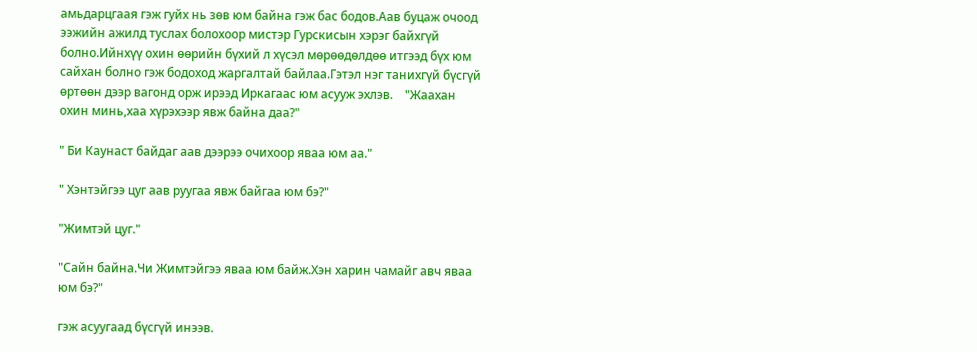амьдарцгаая гэж гуйх нь зөв юм байна гэж бас бодов.Аав буцаж очоод ээжийн ажилд туслах болохоор мистэр Гурскисын хэрэг байхгүй болно.Ийнхүү охин өөрийн бүхий л хүсэл мөрөөдөлдөө итгээд бүх юм сайхан болно гэж бодоход жаргалтай байлаа.Гэтэл нэг танихгүй бүсгүй өртөөн дээр вагонд орж ирээд Иркагаас юм асууж эхлэв.    "Жаахан охин минь,хаа хүрэхээр явж байна даа?"

" Би Каунаст байдаг аав дээрээ очихоор яваа юм аа."

" Хэнтэйгээ цуг аав руугаа явж байгаа юм бэ?"

"Жимтэй цуг."

"Сайн байна.Чи Жимтэйгээ яваа юм байж.Хэн харин чамайг авч яваа юм бэ?"

гэж асуугаад бүсгүй инээв.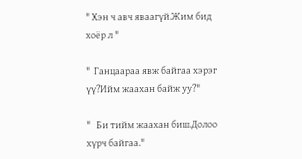" Хэн ч авч яваагүй.Жим бид хоёр л "

"  Ганцаараа явж байгаа хэрэг үү?Ийм жаахан байж уу?"

"   Би тийм жаахан биш.Долоо хүрч байгаа."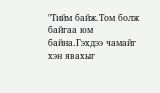"Тийм байж.Том болж байгаа юм байна.Гэхдээ чамайг хэн явахыг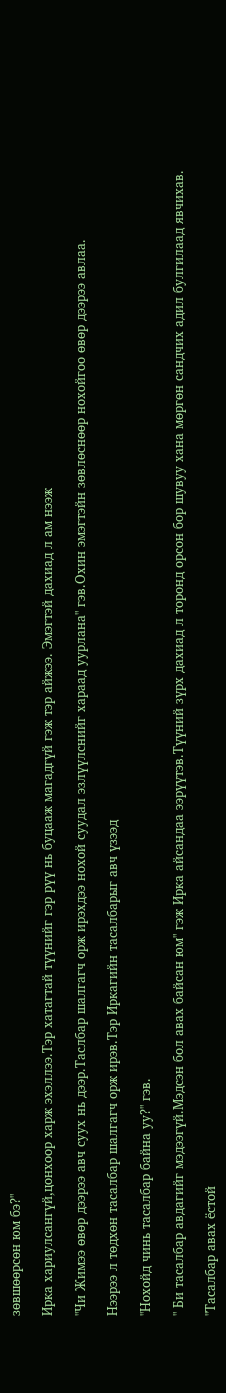зөвшөөрсөн юм бэ?"

Ирка хариулсангүй,цонхоор харж эхэллээ.Тэр хатагтай түүнийг гэр рүү нь буцааж магадгүй гэж тэр айжээ. Эмэгтэй дахиад л ам нээж

"Чи Жимээ өвөр дээрээ авч суух нь дээр.Таслбар шалгагч орж ирэхдээ нохой суудал эзлүүлснийг хараад уурлана" гэв.Охин эмэгтэйн зөвлөснөөр нохойгоо өвөр дээрээ авлаа.

Нээрээ л төдхөн тасалбар шалгагч орж ирэв.Тэр Иркагийн тасалбарыг авч үзээд

"Нохойд чинь тасалбар байна уу?" гэв.

" Би тасалбар авдагийг мэдээгүй.Мэдсэн бол авах байсан юм" гэж Ирка айсандаа ээрүүтэв.Түүний зүрх дахиад л торонд орсон бор шувуу хана мөргөн сандчих адил булгилаад явчихав.

"Тасалбар авах ёстой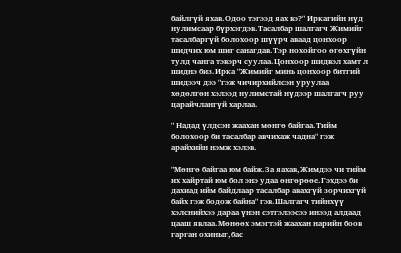байлгүй яхав.Одоо тэгээд яах вэ?" Иркагийн нүд нулимсаар бүрхэгдэв.Тасалбар шалгагч Жимийг тасалбаргүй болохоор шүүрч аваад цонхоор шидчих юм шиг санагдав.Тэр нохойгоо өгөхгүйн тулд чанга тэвэрч суулаа.Цонхоор шидвэл хамт л шиднэ биз.Ирка "Жимийг минь цонхоор битгий шидээч дээ "гэж чичирхийлсэн уруулаа хөдөлгөн хэлээд нулимстай нүдээр шалгагч руу царайчлангүй харлаа.

" Надад үлдсэн жаахан мөнгө байгаа.Тийм болохоор би тасалбар авчихаж чадна" гэж арайхийн нэмж хэлэв.

"Мөнгө байгаа юм байж.За яaхав,Жимдээ чи тийм их хайртай юм бол энэ удаа өнгөрөөе.Гэхдээ би дахиад ийм байдлаар тасалбар авахгүй зорчихгүй байх гэж бодож байна" гэв.Шалгагч тийнхүү хэлснийхээ дараа үнэн сэтгэлээсээ инээд алдаад цааш явлаа.Мөнөөх эмэгтэй жаахан нарийн боов гарган охиныг,бас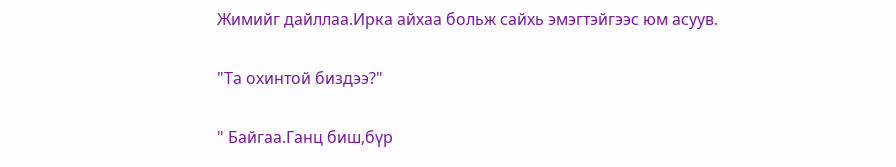Жимийг дайллаа.Ирка айхаа больж сайхь эмэгтэйгээс юм асуув.

"Та охинтой биздээ?"

" Байгаа.Ганц биш,бүр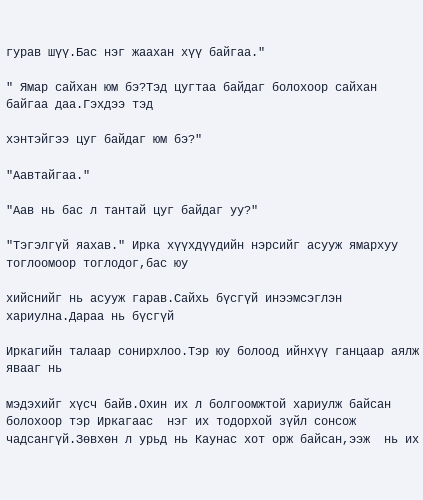гурав шүү.Бас нэг жаахан хүү байгаа."

" Ямар сайхан юм бэ?Тэд цугтаа байдаг болохоор сайхан байгаа даа.Гэхдээ тэд

хэнтэйгээ цуг байдаг юм бэ?"

"Аавтайгаа."

"Аав нь бас л тантай цуг байдаг уу?"

"Тэгэлгүй яахав." Ирка хүүхдүүдийн нэрсийг асууж ямархуу тоглоомоор тоглодог,бас юу

хийснийг нь асууж гарав.Сайхь бүсгүй инээмсэглэн хариулна.Дараа нь бүсгүй

Иркагийн талаар сонирхлоо.Тэр юу болоод ийнхүү ганцаар аялж явааг нь

мэдэхийг хүсч байв.Охин их л болгоомжтой хариулж байсан болохоор тэр Иркагаас  нэг их тодорхой зүйл сонсож чадсангүй.Зөвхөн л урьд нь Каунас хот орж байсан,ээж  нь их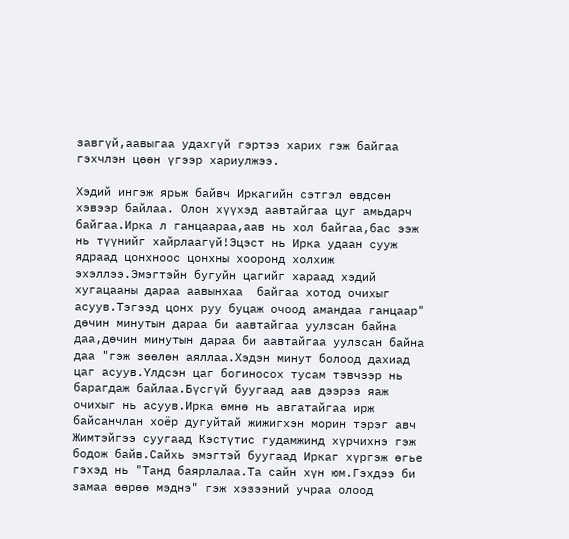завгүй,аавыгаа удахгүй гэртээ харих гэж байгаа гэхчлэн цөөн үгээр хариулжээ.

Хэдий ингэж ярьж байвч Иркагийн сэтгэл өвдсөн хэвээр байлаа. Олон хүүхэд аавтайгаа цуг амьдарч байгаа.Ирка л ганцаараа,аав нь хол байгаа,бас ээж нь түүнийг хайрлаагүй!Эцэст нь Ирка удаан сууж ядраад цонхноос цонхны хооронд холхиж эхэллээ.Эмэгтэйн бугуйн цагийг хараад хэдий хугацааны дараа аавынхаа  байгаа хотод очихыг асуув.Тэгээд цонх руу буцаж очоод амандаа ганцаар" дөчин минутын дараа би аавтайгаа уулзсан байна даа,дөчин минутын дараа би аавтайгаа уулзсан байна даа "гэж зөөлөн аяллаа.Хэдэн минут болоод дахиад цаг асуув.Үлдсэн цаг богиносох тусам тэвчээр нь барагдаж байлаа.Бүсгүй буугаад аав дээрээ яаж очихыг нь асуув.Ирка өмнө нь авгатайгаа ирж байсанчлан хоёр дугуйтай жижигхэн морин тэрэг авч Жимтэйгээ суугаад Кэстүтис гудамжинд хүрчихнэ гэж бодож байв.Сайхь эмэгтэй буугаад Иркаг хүргэж өгье гэхэд нь "Танд баярлалаа.Та сайн хүн юм.Гэхдээ би замаа өөрөө мэднэ" гэж хэзээний учраа олоод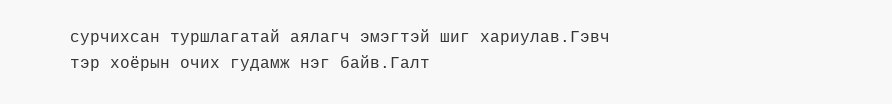сурчихсан туршлагатай аялагч эмэгтэй шиг хариулав.Гэвч тэр хоёрын очих гудамж нэг байв.Галт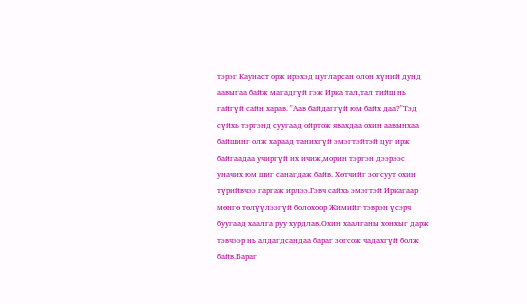тэрэг Каунаст орж ирэхэд цугларсан олон хүний дунд аавыгаа байж магадгүй гэж Ирка тал,тал тийш нь гайгүй сайн харав. "Аав байдаггүй юм байх даа?"Тэд сүйхь тэргэнд суугаад ойртож явахдаа охин аавынхаа байшинг олж хараад танихгүй эмэгтэйтэй цуг ирж байгаадаа учиргүй их ичиж,морин тэргэн дээрээс уначих юм шиг санагдаж байв. Хөтчийг зогсуут охин түрийвчээ гаргаж ирлээ.Гэвч сайхь эмэгтэй Иркагаар мөнгө төлүүлээгүй болохоор Жимийг тэврэн үсэрч буугаад хаалга руу хурдлав.Охин хаалганы хонхыг дарж тэвчээр нь алдагдсандаа бараг зогсож чадахгүй болж байв.Бараг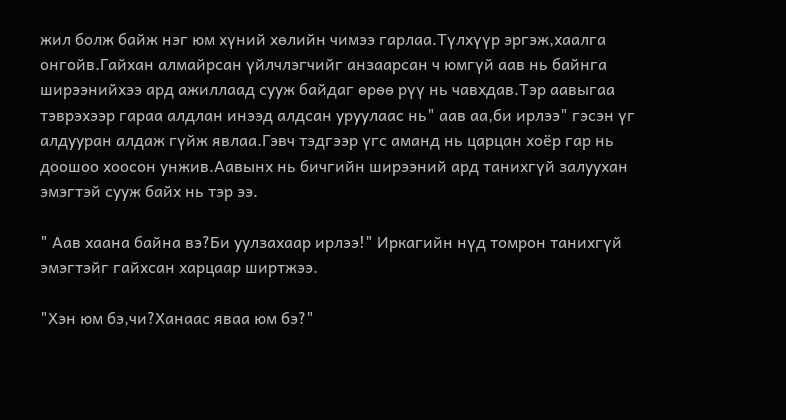жил болж байж нэг юм хүний хөлийн чимээ гарлаа.Түлхүүр эргэж,хаалга онгойв.Гайхан алмайрсан үйлчлэгчийг анзаарсан ч юмгүй аав нь байнга ширээнийхээ ард ажиллаад сууж байдаг өрөө рүү нь чавхдав.Тэр аавыгаа тэврэхээр гараа алдлан инээд алдсан уруулаас нь" аав аа,би ирлээ" гэсэн үг алдууран алдаж гүйж явлаа.Гэвч тэдгээр үгс аманд нь царцан хоёр гар нь доошоо хоосон унжив.Аавынх нь бичгийн ширээний ард танихгүй залуухан эмэгтэй сууж байх нь тэр ээ.

" Аав хаана байна вэ?Би уулзахаар ирлээ!" Иркагийн нүд томрон танихгүй эмэгтэйг гайхсан харцаар ширтжээ.

"Хэн юм бэ,чи?Ханаас яваа юм бэ?"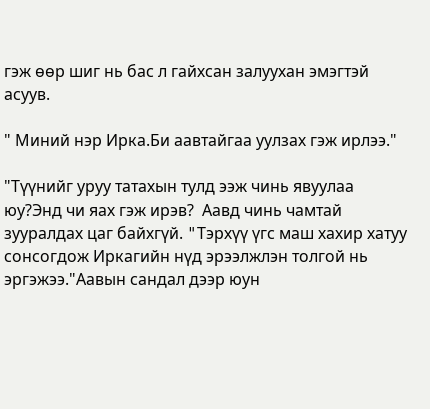гэж өөр шиг нь бас л гайхсан залуухан эмэгтэй асуув.

" Миний нэр Ирка.Би аавтайгаа уулзах гэж ирлээ."

"Түүнийг уруу татахын тулд ээж чинь явуулаа юу?Энд чи яах гэж ирэв?  Аавд чинь чамтай зууралдах цаг байхгүй. "Tэрхүү үгс маш хахир хатуу сонсогдож Иркагийн нүд эрээлжлэн толгой нь эргэжээ."Аавын сандал дээр юун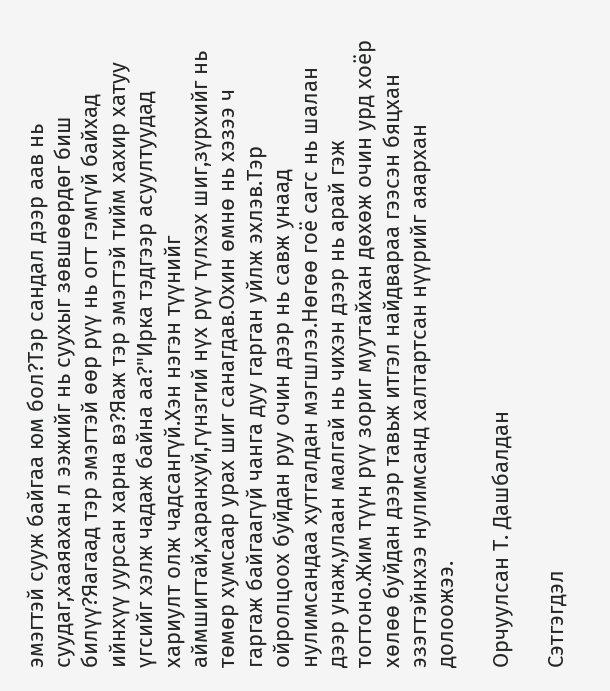эмэгтэй сууж байгаа юм бол?Тэр сандал дээр аав нь суудаг,хааяaхан л ээжийг нь суухыг зөвшөөрдөг биш билүү?Яагаад тэр эмэгтэй өөр рүү нь огт гэмгүй байхад ийнхүү уурсан харна вэ?Яaж тэр эмэгтэй тийм хахир хатуу үгсийг хэлж чадаж байна аа?"Ирка тэдгээр асуултуудад хариулт олж чадсангүй.Хэн нэгэн түүнийг аймшигтай,харанхуй,гүнзгий нүх рүү түлхэх шиг,зүрхийг нь төмөр хумсаар урах шиг санагдав.Охин өмнө нь хэзээ ч гаргаж байгаагүй чанга дуу гарган уйлж эхлэв.Тэр ойролцоох буйдан руу очин дээр нь савж унаад нулимсандаа хутгалдан мэгшлээ.Нөгөө гоё сагс нь шалан дээр унаж,улаан малгай нь чихэн дээр нь арай гэж тогтоно.Жим түүн рүү зориг муутайхан дөхөж очин урд хоёр хөлөө буйдан дээр тавьж итгэл найдвараа гээсэн бяцхан эзэгтэйнхээ нулимсанд халтартсан нүүрийг аяархан долоожээ.

Орчуулсан Т. Дашбалдан

Сэтгэгдэл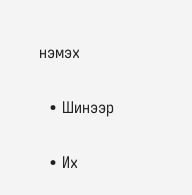нэмэх

  • Шинээр

  • Их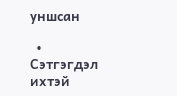уншсан

  • Сэтгэгдэл ихтэй